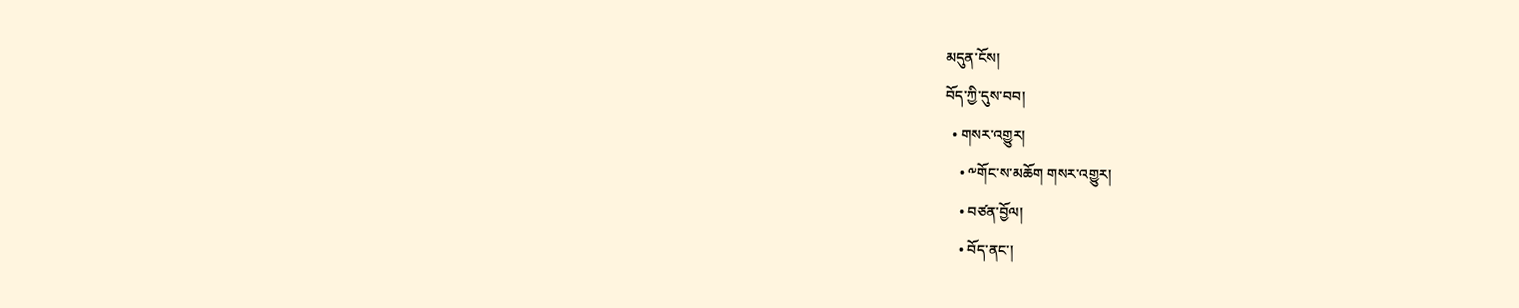མདུན་ངོས།
བོད་ཀྱི་དུས་བབ།
  • གསར་འགྱུར།
    • ༸གོང་ས་མཆོག གསར་འགྱུར།
    • བཙན་བྱོལ།
    • བོད་ནང་།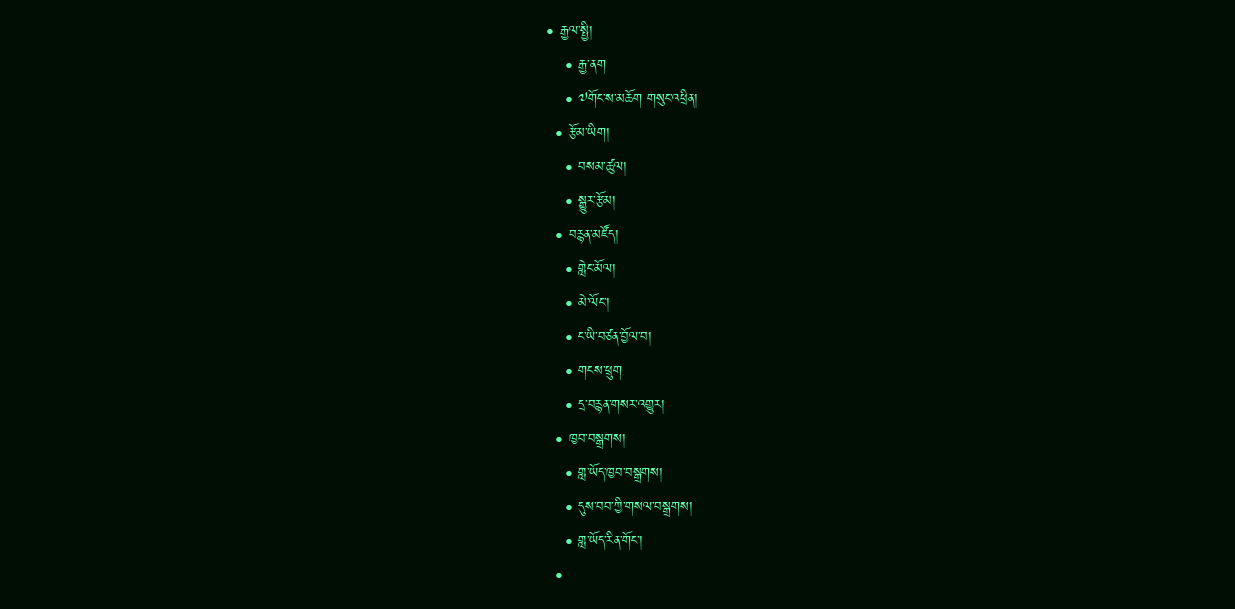• རྒྱལ་སྤྱི།
    • རྒྱ་ནག
    • ༧གོང་ས་མཆོག གསུང་འཕྲིན།
  • རྩོམ་ཡིག།
    • བསམ་ཚུལ།
    • སྒྱུར་རྩོམ།
  • བརྙན་མཛོད།
    • གླེང་མོལ།
    • མེ་ལོང་།
    • ང་ཡི་བཙན་བྱོལ་བ།
    • གངས་ཕྲུག
    • དྲ་བརྙན་གསར་འགྱུར།
  • ཁྱབ་བསྒྲགས།
    • གླ་ཡོད་ཁྱབ་བསྒྲགས།
    • དུས་བབ་ཀྱི་གསལ་བསྒྲགས།
    • གླ་ཡོད་རིན་གོང་།
  •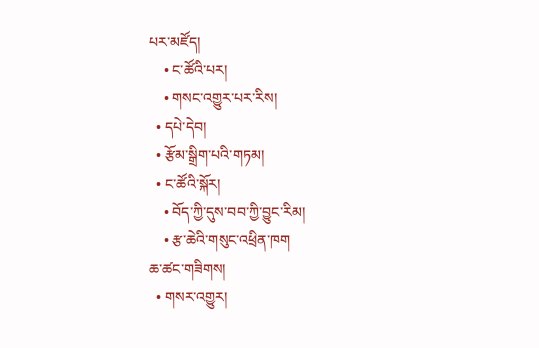པར་མཛོད།
    • ང་ཚོའི་པར།
    • གསང་འགྱུར་པར་རིས།
  • དཔེ་དེབ།
  • རྩོམ་སྒྲིག་པའི་གཏམ།
  • ང་ཚོའི་སྐོར།
    • བོད་ཀྱི་དུས་བབ་ཀྱི་བྱུང་རིམ།
    • རྩ་ཆེའི་གསུང་འཕྲིན་ཁག
ཆ་ཚང་གཟིགས།
  • གསར་འགྱུར།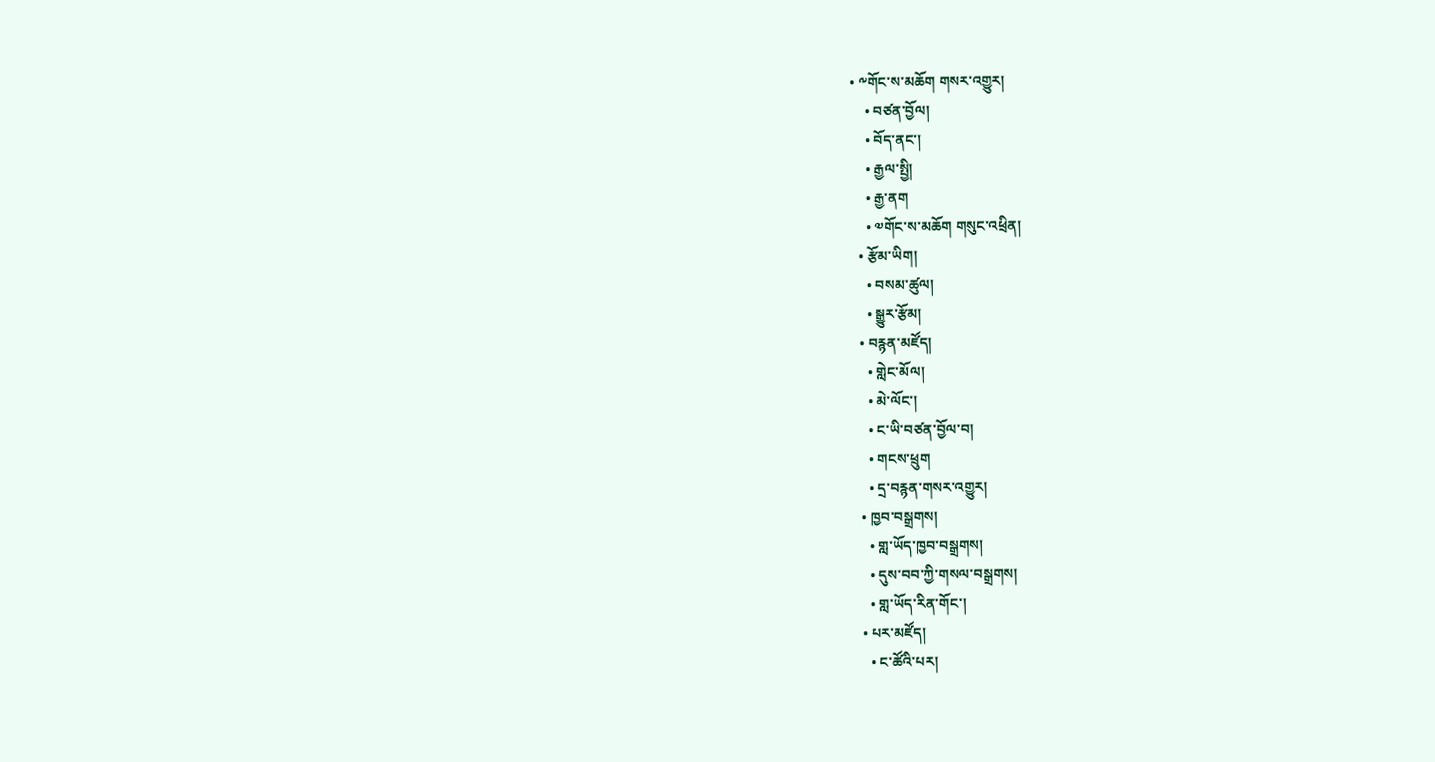• ༸གོང་ས་མཆོག གསར་འགྱུར།
    • བཙན་བྱོལ།
    • བོད་ནང་།
    • རྒྱལ་སྤྱི།
    • རྒྱ་ནག
    • ༧གོང་ས་མཆོག གསུང་འཕྲིན།
  • རྩོམ་ཡིག།
    • བསམ་ཚུལ།
    • སྒྱུར་རྩོམ།
  • བརྙན་མཛོད།
    • གླེང་མོལ།
    • མེ་ལོང་།
    • ང་ཡི་བཙན་བྱོལ་བ།
    • གངས་ཕྲུག
    • དྲ་བརྙན་གསར་འགྱུར།
  • ཁྱབ་བསྒྲགས།
    • གླ་ཡོད་ཁྱབ་བསྒྲགས།
    • དུས་བབ་ཀྱི་གསལ་བསྒྲགས།
    • གླ་ཡོད་རིན་གོང་།
  • པར་མཛོད།
    • ང་ཚོའི་པར།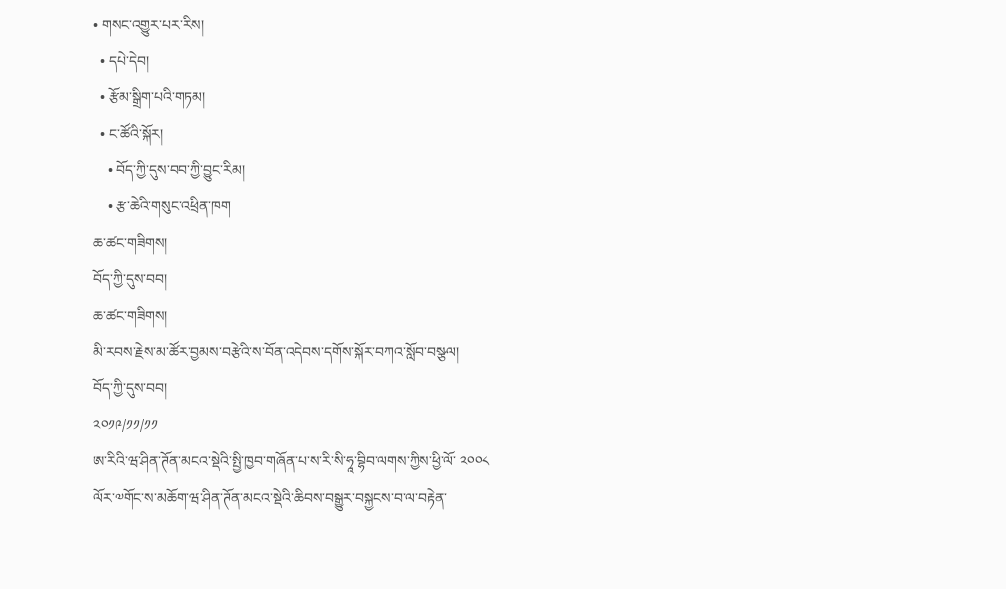• གསང་འགྱུར་པར་རིས།
  • དཔེ་དེབ།
  • རྩོམ་སྒྲིག་པའི་གཏམ།
  • ང་ཚོའི་སྐོར།
    • བོད་ཀྱི་དུས་བབ་ཀྱི་བྱུང་རིམ།
    • རྩ་ཆེའི་གསུང་འཕྲིན་ཁག
ཆ་ཚང་གཟིགས།
བོད་ཀྱི་དུས་བབ།
ཆ་ཚང་གཟིགས།
མི་རབས་རྗེས་མ་ཚོར་བྱམས་བརྩེའི་ས་བོན་འདེབས་དགོས་སྐོར་བཀའ་སློབ་བསྩལ།
བོད་ཀྱི་དུས་བབ།
༢༠༡༩/༡༡/༡༡
ཨ་རིའི་ཝ་ཤིན་ཊོན་མངའ་སྡེའི་སྤྱི་ཁྱབ་གཞོན་པ་ས་རི་སི་ཧཱ་བྷིབ་ལགས་ཀྱིས་ཕྱི་ལོ་ ༢༠༠༨ ལོར་༧གོང་ས་མཆོག་ཝ་ཤིན་ཊོན་མངའ་སྡེའི་ཆིབས་བསྒྱུར་བསྐྱངས་བ་ལ་བརྟེན་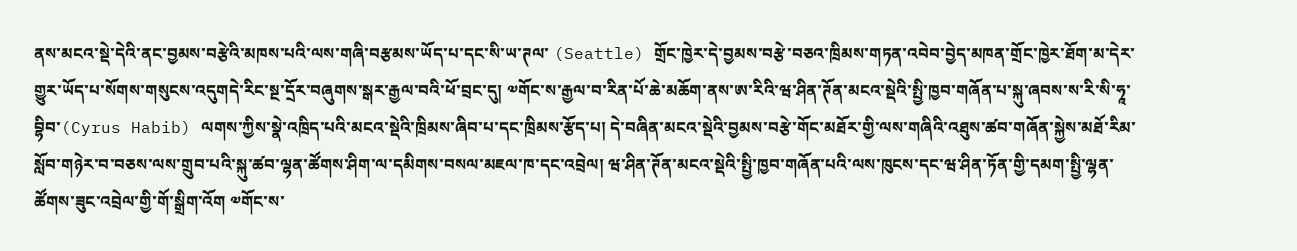ནས་མངའ་སྡེ་དེའི་ནང་བྱམས་བརྩེའི་མཁས་པའི་ལས་གཞི་བརྩམས་ཡོད་པ་དང་སི་ཡ་ཊལ་ (Seattle) གྲོང་ཁྱེར་དེ་བྱམས་བརྩེ་བཅའ་ཁྲིམས་གཏན་འབེབ་བྱེད་མཁན་གྲོང་ཁྱེར་ཐོག་མ་དེར་གྱུར་ཡོད་པ་སོགས་གསུངས་འདུགདེ་རིང་སྔ་དྲོར་བཞུགས་སྒར་རྒྱལ་བའི་ཕོ་བྲང་དུ། ༧གོང་ས་རྒྱལ་བ་རིན་པོ་ཆེ་མཆོག་ནས་ཨ་རིའི་ཝ་ཤིན་ཊོན་མངའ་སྡེའི་སྤྱི་ཁྱབ་གཞོན་པ་སྐུ་ཞབས་ས་རི་སི་ཧཱ་བྷིབ་(Cyrus Habib) ལགས་ཀྱིས་སྣེ་འཁྲིད་པའི་མངའ་སྡེའི་ཁྲིམས་ཞིབ་པ་དང་ཁྲིམས་རྩོད་པ། དེ་བཞིན་མངའ་སྡེའི་བྱམས་བརྩེ་གོང་མཐོར་གྱི་ལས་གཞིའི་འཐུས་ཚབ་གཞོན་སྐྱེས་མཐོ་རིམ་སློབ་གཉེར་བ་བཅས་ལས་གྲུབ་པའི་སྐུ་ཚབ་ལྷན་ཚོགས་ཤིག་ལ་དམིགས་བསལ་མཇལ་ཁ་དང་འབྲེལ། ཝ་ཤིན་ཊོན་མངའ་སྡེའི་སྤྱི་ཁྱབ་གཞོན་པའི་ལས་ཁུངས་དང་ཝ་ཤིན་ཏོན་གྱི་དམག་སྤྱི་ལྷན་ཚོགས་ཟུང་འབྲེལ་གྱི་གོ་སྒྲིག་འོག ༧གོང་ས་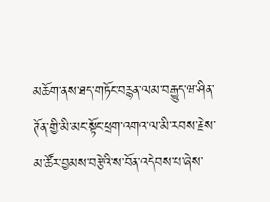མཆོག་ནས་ཐད་གཏོང་བརྙན་ལམ་བརྒྱུད་ཝ་ཤིན་ཊོན་གྱི་མི་མང་སྟོང་ཕྲག་འགའ་ལ་མི་རབས་རྗེས་མ་ཚོར་བྱམས་བརྩེའི་ས་བོན་འདེབས་པ་ཞེས་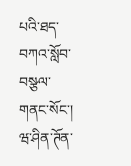པའི་ཐད་བཀའ་སློབ་བསྩལ་གནང་སོང་།
ཝ་ཤིན་ཊོན་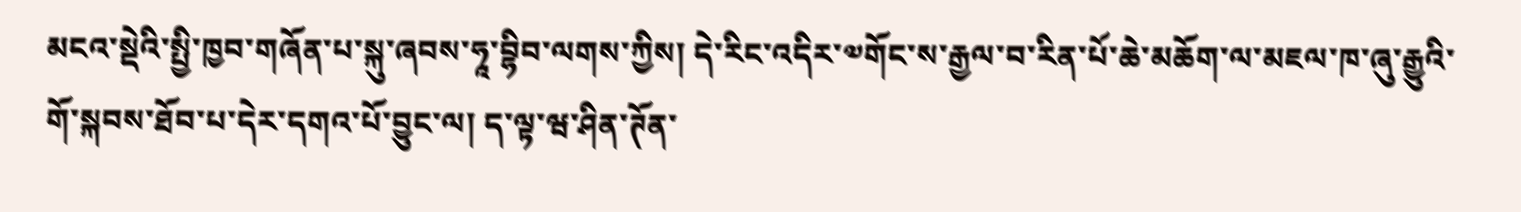མངའ་སྡེའི་སྤྱི་ཁྱབ་གཞོན་པ་སྐུ་ཞབས་ཧཱ་བྷིབ་ལགས་ཀྱིས། དེ་རིང་འདིར་༧གོང་ས་རྒྱལ་བ་རིན་པོ་ཆེ་མཆོག་ལ་མཇལ་ཁ་ཞུ་རྒྱུའི་གོ་སྐབས་ཐོབ་པ་དེར་དགའ་པོ་བྱུང་ལ། ད་ལྟ་ཝ་ཤིན་ཊོན་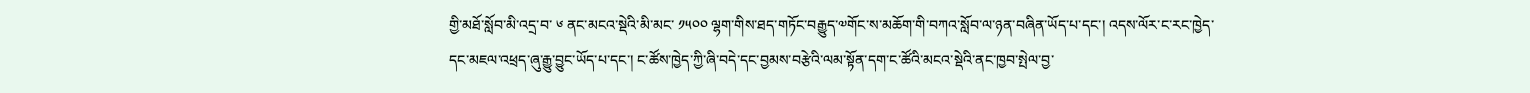གྱི་མཐོ་སློབ་མི་འདྲ་བ་ ༦ ནང་མངའ་སྡེའི་མི་མང་ ༡༥༠༠ ལྷག་གིས་ཐད་གཏོང་བརྒྱུད་༧གོང་ས་མཆོག་གི་བཀའ་སློབ་ལ་ཉན་བཞིན་ཡོད་པ་དང་། འདས་ལོར་ང་རང་ཁྱེད་དང་མཇལ་འཕྲད་ཞུ་རྒྱུ་བྱུང་ཡོད་པ་དང་། ང་ཚོས་ཁྱེད་ཀྱི་ཞི་བདེ་དང་བྱམས་བརྩེའི་ལམ་སྟོན་དག་ང་ཚོའི་མངའ་སྡེའི་ནང་ཁྱབ་སྤེལ་བྱ་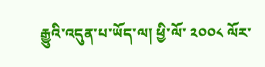རྒྱུའི་འདུན་པ་ཡོད་ལ། ཕྱི་ལོ་ ༢༠༠༨ ལོར་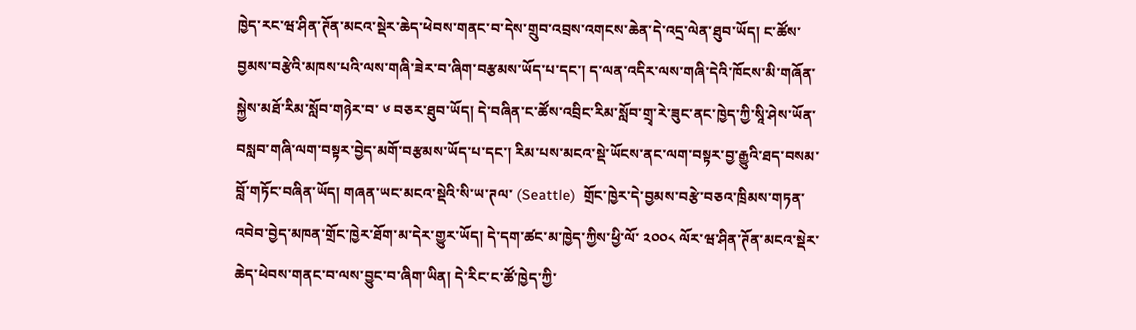ཁྱེད་རང་ཝ་ཤིན་ཊོན་མངའ་སྡེར་ཆེད་ཕེབས་གནང་བ་དེས་གྲུབ་འབྲས་འགངས་ཆེན་དེ་འདྲ་ལེན་ཐུབ་ཡོད། ང་ཚོས་བྱམས་བརྩེའི་མཁས་པའི་ལས་གཞི་ཟེར་བ་ཞིག་བརྩམས་ཡོད་པ་དང་། ད་ལན་འདིར་ལས་གཞི་དེའི་ཁོངས་མི་གཞོན་སྐྱེས་མཐོ་རིམ་སློབ་གཉེར་བ་ ༦ བཅར་ཐུབ་ཡོད། དེ་བཞིན་ང་ཚོས་འབྲིང་རིམ་སློབ་གྲྭ་རེ་ཟུང་ནང་ཁྱེད་ཀྱི་སཱི་ཤེས་ཡོན་བསླབ་གཞི་ལག་བསྟར་བྱེད་མགོ་བརྩམས་ཡོད་པ་དང་། རིམ་པས་མངའ་སྡེ་ཡོངས་ནང་ལག་བསྟར་བྱ་རྒྱུའི་ཐད་བསམ་བློ་གཏོང་བཞིན་ཡོད། གཞན་ཡང་མངའ་སྡེའི་སི་ཡ་ཊལ་ (Seattle)  གྲོང་ཁྱེར་དེ་བྱམས་བརྩེ་བཅའ་ཁྲིམས་གཏན་འབེབ་བྱེད་མཁན་གྲོང་ཁྱེར་ཐོག་མ་དེར་གྱུར་ཡོད། དེ་དག་ཚང་མ་ཁྱེད་ཀྱིས་ཕྱི་ལོ་ ༢༠༠༨ ལོར་ཝ་ཤིན་ཊོན་མངའ་སྡེར་ཆེད་ཕེབས་གནང་བ་ལས་བྱུང་བ་ཞིག་ཡིན། དེ་རིང་ང་ཚོ་ཁྱེད་ཀྱི་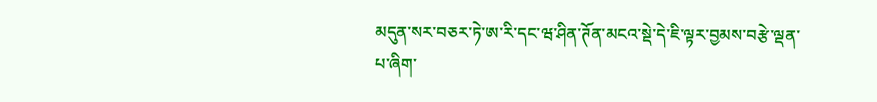མདུན་སར་བཅར་ཏེ་ཨ་རི་དང་ཝ་ཤིན་ཊོན་མངའ་སྡེ་དེ་ཇི་ལྟར་བྱམས་བརྩེ་ལྡན་པ་ཞིག་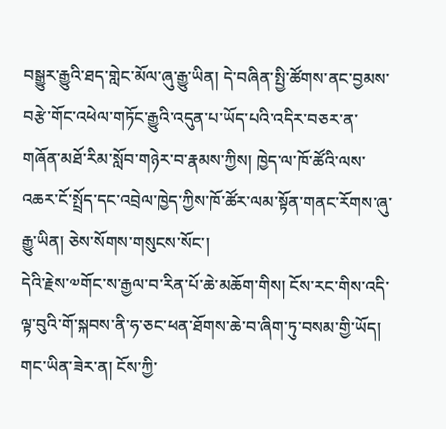བསྒྱུར་རྒྱུའི་ཐད་གླེང་མོལ་ཞུ་རྒྱུ་ཡིན། དེ་བཞིན་སྤྱི་ཚོགས་ནང་བྱམས་བརྩེ་གོང་འཕེལ་གཏོང་རྒྱུའི་འདུན་པ་ཡོད་པའི་འདིར་བཅར་ན་གཞོན་མཐོ་རིམ་སློབ་གཉེར་བ་རྣམས་ཀྱིས། ཁྱེད་ལ་ཁོ་ཚོའི་ལས་འཆར་ངོ་སྤྲོད་དང་འབྲེལ་ཁྱེད་ཀྱིས་ཁོ་ཚོར་ལམ་སྟོན་གནང་རོགས་ཞུ་རྒྱུ་ཡིན། ཅེས་སོགས་གསུངས་སོང་།
དེའི་རྗེས་༧གོང་ས་རྒྱལ་བ་རིན་པོ་ཆེ་མཆོག་གིས། ངོས་རང་གིས་འདི་ལྟ་བུའི་གོ་སྐབས་ནི་ཧ་ཅང་ཕན་ཐོགས་ཆེ་བ་ཞིག་ཏུ་བསམ་གྱི་ཡོད། གང་ཡིན་ཟེར་ན། ངོས་ཀྱི་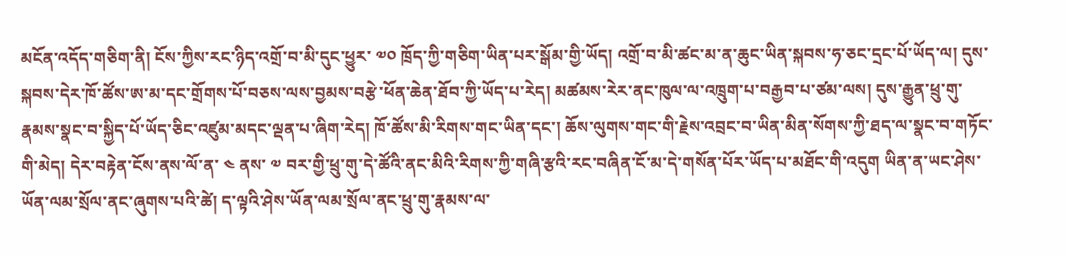མངོན་འདོད་གཅིག་ནི། ངོས་ཀྱིས་རང་ཉིད་འགྲོ་བ་མི་དུང་ཕྱུར་ ༧༠ ཁྲོད་ཀྱི་གཅིག་ཡིན་པར་སྒོམ་གྱི་ཡོད། འགྲོ་བ་མི་ཚང་མ་ན་ཆུང་ཡིན་སྐབས་ཧ་ཅང་དྲང་པོ་ཡོད་ལ། དུས་སྐབས་དེར་ཁོ་ཚོས་ཨ་མ་དང་གྲོགས་པོ་བཅས་ལས་བྱམས་བརྩེ་ཕོན་ཆེན་ཐོབ་ཀྱི་ཡོད་པ་རེད། མཚམས་རེར་ནང་ཁུལ་ལ་འཁྲུག་པ་བརྒྱབ་པ་ཙམ་ལས། དུས་རྒྱུན་ཕྲུ་གུ་རྣམས་སྣང་བ་སྐྱིད་པོ་ཡོད་ཅིང་འཛུམ་མདང་ལྡན་པ་ཞིག་རེད། ཁོ་ཚོས་མི་རིགས་གང་ཡིན་དང་། ཆོས་ལུགས་གང་གི་རྗེས་འབྲང་བ་ཡིན་མིན་སོགས་ཀྱི་ཐད་ལ་སྣང་བ་གཏོང་གི་མེད། དེར་བརྟེན་ངོས་ནས་ལོ་ན་ ༤ ནས་ ༧ བར་གྱི་ཕྲུ་གུ་དེ་ཚོའི་ནང་མིའི་རིགས་ཀྱི་གཞི་རྩའི་རང་བཞིན་ངོ་མ་དེ་གསོན་པོར་ཡོད་པ་མཐོང་གི་འདུག ཡིན་ན་ཡང་ཤེས་ཡོན་ལམ་སྲོལ་ནང་ཞུགས་པའི་ཚེ། ད་ལྟའི་ཤེས་ཡོན་ལམ་སྲོལ་ནང་ཕྲུ་གུ་རྣམས་ལ་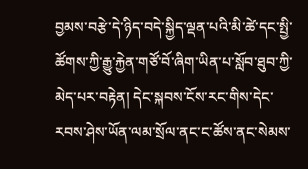བྱམས་བརྩེ་དེ་ཉིད་བདེ་སྐྱིད་ལྡན་པའི་མི་ཚེ་དང་སྤྱི་ཚོགས་ཀྱི་རྒྱུ་རྐྱེན་གཙོ་བོ་ཞིག་ཡིན་པ་སློབ་ཐུབ་ཀྱི་མེད་པར་བརྟེན། དེང་སྐབས་ངོས་རང་གིས་དེང་རབས་ཤེས་ཡོན་ལམ་སྲོལ་ནང་ང་ཚོས་ནང་སེམས་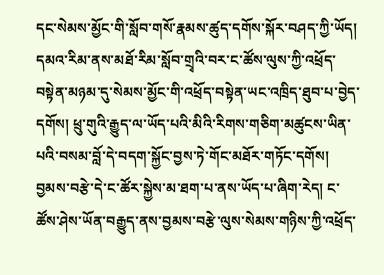དང་སེམས་མྱོང་གི་སློབ་གསོ་རྣམས་ཚུད་དགོས་སྐོར་བཤད་ཀྱི་ཡོད། དམའ་རིམ་ནས་མཐོ་རིམ་སློབ་གྲྭའི་བར་ང་ཚོས་ལུས་ཀྱི་འཕྲོད་བསྟེན་མཉམ་དུ་སེམས་མྱོང་གི་འཕྲོད་བསྟེན་ཡང་འཁྲིད་ཐུབ་པ་བྱེད་དགོས། ཕྲུ་གུའི་རྒྱུད་ལ་ཡོད་པའི་མིའི་རིགས་གཅིག་མཚུངས་ཡིན་པའི་བསམ་བློ་དེ་བདག་སྐྱོང་བྱས་ཏེ་གོང་མཐོར་གཏོང་དགོས། བྱམས་བརྩེ་དེ་ང་ཚོར་སྐྱེས་མ་ཐག་པ་ནས་ཡོད་པ་ཞིག་རེད། ང་ཚོས་ཤེས་ཡོན་བརྒྱུད་ནས་བྱམས་བརྩེ་ལུས་སེམས་གཉིས་ཀྱི་འཕྲོད་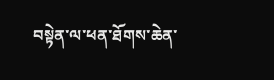བསྟེན་ལ་ཕན་ཐོགས་ཆེན་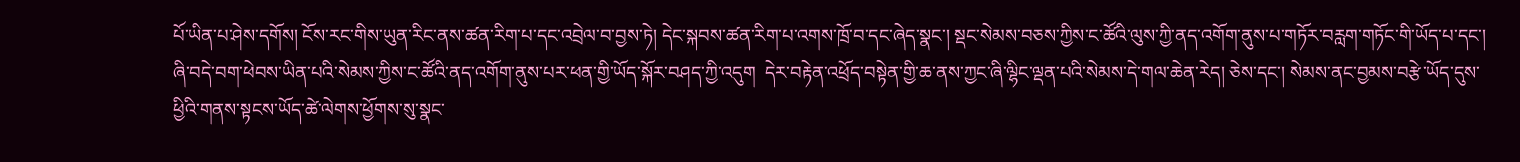པོ་ཡིན་པ་ཤེས་དགོས། ངོས་རང་གིས་ཡུན་རིང་ནས་ཚན་རིག་པ་དང་འབྲེལ་བ་བྱས་ཏེ། དེང་སྐབས་ཚན་རིག་པ་འགས་ཁྲོ་བ་དང་ཞེད་སྣང་། སྡང་སེམས་བཅས་ཀྱིས་ང་ཚོའི་ལུས་ཀྱི་ནད་འགོག་ནུས་པ་གཏོར་བརླག་གཏོང་གི་ཡོད་པ་དང་། ཞི་བདེ་བག་ཕེབས་ཡིན་པའི་སེམས་ཀྱིས་ང་ཚོའི་ནད་འགོག་ནུས་པར་ཕན་གྱི་ཡོད་སྐོར་བཤད་ཀྱི་འདུག  དེར་བརྟེན་འཕྲོད་བསྟེན་གྱི་ཆ་ནས་ཀྱང་ཞི་ལྷིང་ལྡན་པའི་སེམས་དེ་གལ་ཆེན་རེད། ཅེས་དང་། སེམས་ནང་བྱམས་བརྩེ་ཡོད་དུས་ཕྱིའི་གནས་སྟངས་ཡོད་ཚེ་ལེགས་ཕྱོགས་སུ་སྣང་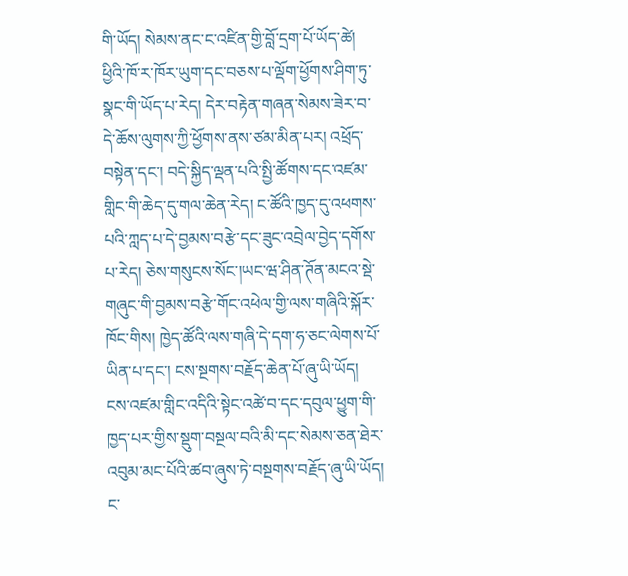གི་ཡོད། སེམས་ནང་ང་འཛིན་གྱི་བློ་དྲག་པོ་ཡོད་ཚེ། ཕྱིའི་ཁོ་ར་ཁོར་ཡུག་དང་བཅས་པ་ལྡོག་ཕྱོགས་ཤིག་ཏུ་སྣང་གི་ཡོད་པ་རེད། དེར་བརྟེན་གཞན་སེམས་ཟེར་བ་དེ་ཆོས་ལུགས་ཀྱི་ཕྱོགས་ནས་ཙམ་མིན་པར། འཕྲོད་བསྟེན་དང་། བདེ་སྐྱིད་ལྡན་པའི་སྤྱི་ཚོགས་དང་འཛམ་གླིང་གི་ཆེད་དུ་གལ་ཆེན་རེད། ང་ཚོའི་ཁྱད་དུ་འཕགས་པའི་ཀླད་པ་དེ་བྱམས་བརྩེ་དང་ཟུང་འབྲེལ་བྱེད་དགོས་པ་རེད། ཅེས་གསུངས་སོང་།ཡང་ཝ་ཤིན་ཊོན་མངའ་སྡེ་གཞུང་གི་བྱམས་བརྩེ་གོང་འཕེལ་གྱི་ལས་གཞིའི་སྐོར་ཁོང་གིས། ཁྱེད་ཚོའི་ལས་གཞི་དེ་དག་ཧ་ཅང་ལེགས་པོ་ཡིན་པ་དང་། ངས་སྔགས་བརྗོད་ཆེན་པོ་ཞུ་ཡི་ཡོད། ངས་འཛམ་གླིང་འདིའི་སྟེང་འཚེ་བ་དང་དབུལ་ཕྱུག་གི་ཁྱད་པར་གྱིས་སྡུག་བསྔལ་བའི་མི་དང་སེམས་ཅན་ཐེར་འབུམ་མང་པོའི་ཚབ་ཞུས་ཏེ་བསྔགས་བརྗོད་ཞུ་ཡི་ཡོད། ང་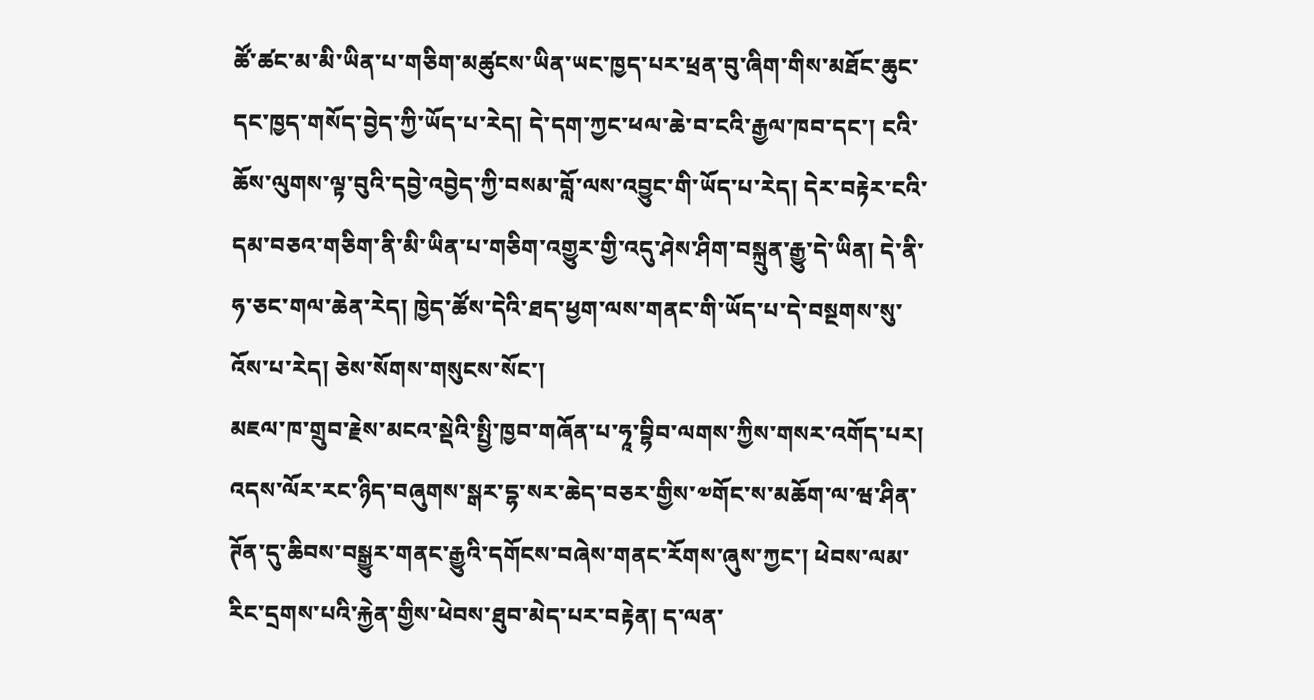ཚོ་ཚང་མ་མི་ཡིན་པ་གཅིག་མཚུངས་ཡིན་ཡང་ཁྱད་པར་ཕྲན་བུ་ཞིག་གིས་མཐོང་ཆུང་དང་ཁྱད་གསོད་བྱེད་ཀྱི་ཡོད་པ་རེད། དེ་དག་ཀྱང་ཕལ་ཆེ་བ་ངའི་རྒྱལ་ཁབ་དང་། ངའི་ཆོས་ལུགས་ལྟ་བུའི་དབྱེ་འབྱེད་ཀྱི་བསམ་བློ་ལས་འབྱུང་གི་ཡོད་པ་རེད། དེར་བརྟེར་ངའི་དམ་བཅའ་གཅིག་ནི་མི་ཡིན་པ་གཅིག་འགྱུར་གྱི་འདུ་ཤེས་ཤིག་བསྐྲུན་རྒྱུ་དེ་ཡིན། དེ་ནི་ཧ་ཅང་གལ་ཆེན་རེད། ཁྱེད་ཚོས་དེའི་ཐད་ཕྱག་ལས་གནང་གི་ཡོད་པ་དེ་བསྔགས་སུ་འོས་པ་རེད། ཅེས་སོགས་གསུངས་སོང་།
མཇལ་ཁ་གྲུབ་རྗེས་མངའ་སྡེའི་སྤྱི་ཁྱབ་གཞོན་པ་ཧཱ་བྷིབ་ལགས་ཀྱིས་གསར་འགོད་པར། འདས་ལོར་རང་ཉིད་བཞུགས་སྒར་དྷ་སར་ཆེད་བཅར་གྱིས་༧གོང་ས་མཆོག་ལ་ཝ་ཤིན་ཊོན་དུ་ཆིབས་བསྒྱུར་གནང་རྒྱུའི་དགོངས་བཞེས་གནང་རོགས་ཞུས་ཀྱང་། ཕེབས་ལམ་རིང་དྲགས་པའི་རྐྱེན་གྱིས་ཕེབས་ཐུབ་མེད་པར་བརྟེན། ད་ལན་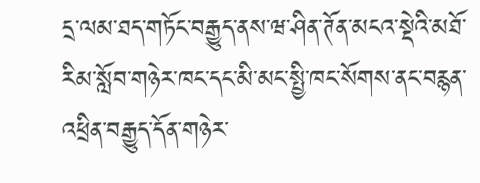དྲ་ལམ་ཐད་གཏོང་བརྒྱུད་ནས་ཝ་ཤིན་ཊོན་མངའ་སྡེའི་མཐོ་རིམ་སློབ་གཉེར་ཁང་དང་མི་མང་སྤྱི་ཁང་སོགས་ནང་བརྙན་འཕྲིན་བརྒྱུད་དོན་གཉེར་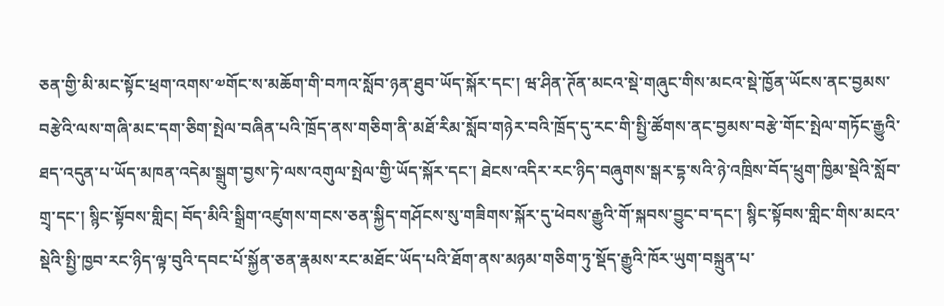ཅན་གྱི་མི་མང་སྟོང་ཕྲག་འགས་༧གོང་ས་མཆོག་གི་བཀའ་སློབ་ཉན་ཐུབ་ཡོད་སྐོར་དང་། ཝ་ཤིན་ཊོན་མངའ་སྡེ་གཞུང་གིས་མངའ་སྡེ་ཁྱོན་ཡོངས་ནང་བྱམས་བརྩེའི་ལས་གཞི་མང་དག་ཅིག་སྤེལ་བཞིན་པའི་ཁྲོད་ནས་གཅིག་ནི་མཐོ་རིམ་སློབ་གཉེར་བའི་ཁྲོད་དུ་རང་གི་སྤྱི་ཚོགས་ནང་བྱམས་བརྩེ་གོང་སྤེལ་གཏོང་རྒྱུའི་ཐད་འདུན་པ་ཡོད་མཁན་འདེམ་སྒྲུག་བྱས་ཏེ་ལས་འགུལ་སྤེལ་གྱི་ཡོད་སྐོར་དང་། ཐེངས་འདིར་རང་ཉིད་བཞུགས་སྒར་དྷ་སའི་ཉེ་འཁྲིས་བོད་ཕྲུག་ཁྱིམ་སྡེའི་སློབ་གྲྭ་དང་། སྙིང་སྟོབས་གླིང། བོད་མིའི་སྒྲིག་འཛུགས་གངས་ཅན་སྐྱིད་གཤོངས་སུ་གཟིགས་སྐོར་དུ་ཕེབས་རྒྱུའི་གོ་སྐབས་བྱུང་བ་དང་། སྙིང་སྟོབས་གླིང་གིས་མངའ་སྡེའི་སྤྱི་ཁྱབ་རང་ཉིད་ལྟ་བུའི་དབང་པོ་སྐྱོན་ཅན་རྣམས་རང་མཐོང་ཡོད་པའི་ཐོག་ནས་མཉམ་གཅིག་ཏུ་སྡོད་རྒྱུའི་ཁོར་ཡུག་བསྐྲུན་པ་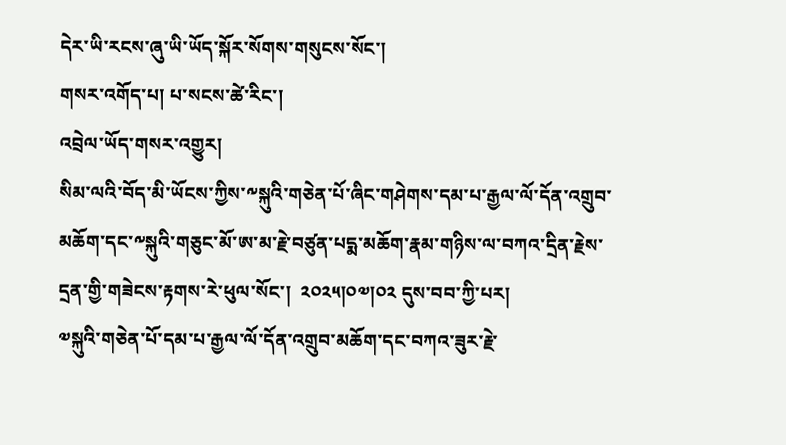དེར་ཡི་རངས་ཞུ་ཡི་ཡོད་སྐོར་སོགས་གསུངས་སོང་།
གསར་འགོད་པ། པ་སངས་ཚེ་རིང་།
འབྲེལ་ཡོད་གསར་འགྱུར།
སིམ་ལའི་བོད་མི་ཡོངས་ཀྱིས་༸སྐུའི་གཅེན་པོ་ཞིང་གཤེགས་དམ་པ་རྒྱལ་ལོ་དོན་འགྲུབ་མཆོག་དང་༸སྐུའི་གཅུང་མོ་ཨ་མ་རྗེ་བཙུན་པདྨ་མཆོག་རྣམ་གཉིས་ལ་བཀའ་དྲིན་རྗེས་དྲན་གྱི་གཟེངས་རྟགས་རེ་ཕུལ་སོང་།  ༢༠༢༥།༠༧།༠༢ དུས་བབ་ཀྱི་པར།
༧སྐུའི་གཅེན་པོ་དམ་པ་རྒྱལ་ལོ་དོན་འགྲུབ་མཆོག་དང་བཀའ་ཟུར་རྗེ་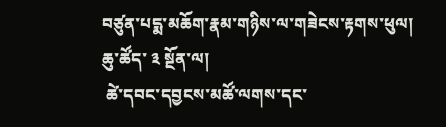བཙུན་པདྨ་མཆོག་རྣམ་གཉིས་ལ་གཟེངས་རྟགས་ཕུལ།
ཆུ་ཚོད་ ༣ སྔོན་ལ།
 ཚེ་དབང་དབྱངས་མཚོ་ལགས་དང་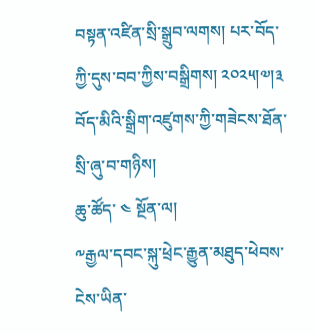བསྟན་འཛིན་སྲི་སྒྲུབ་ལགས། པར་བོད་ཀྱི་དུས་བབ་ཀྱིས་བསྒྲིགས། ༢༠༢༥།༧།༣
བོད་མིའི་སྒྲིག་འཛུགས་ཀྱི་གཟེངས་ཐོན་སྲི་ཞུ་བ་གཉིས།
ཆུ་ཚོད་ ༤ སྔོན་ལ།
༸རྒྱལ་དབང་སྐུ་ཕྲེང་རྒྱུན་མཐུད་ཕེབས་ངེས་ཡིན་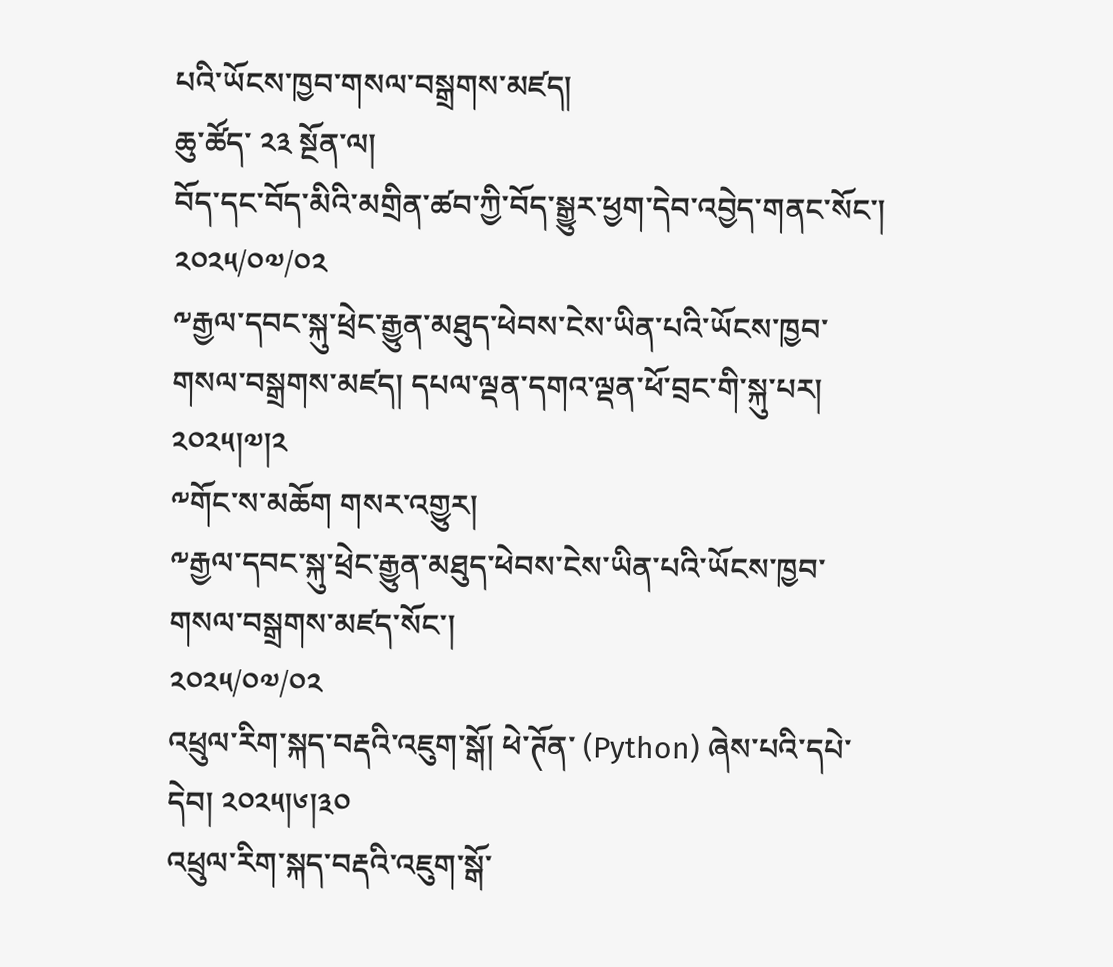པའི་ཡོངས་ཁྱབ་གསལ་བསྒྲགས་མཛད།
ཆུ་ཚོད་ ༢༣ སྔོན་ལ།
བོད་དང་བོད་མིའི་མགྲིན་ཚབ་ཀྱི་བོད་སྒྱུར་ཕྱག་དེབ་འབྱེད་གནང་སོང་།
༢༠༢༥/༠༧/༠༢
༸རྒྱལ་དབང་སྐུ་ཕྲེང་རྒྱུན་མཐུད་ཕེབས་ངེས་ཡིན་པའི་ཡོངས་ཁྱབ་གསལ་བསྒྲགས་མཛད། དཔལ་ལྡན་དགའ་ལྡན་ཕོ་བྲང་གི་སྐུ་པར། ༢༠༢༥།༧།༢
༸གོང་ས་མཆོག གསར་འགྱུར།
༸རྒྱལ་དབང་སྐུ་ཕྲེང་རྒྱུན་མཐུད་ཕེབས་ངེས་ཡིན་པའི་ཡོངས་ཁྱབ་གསལ་བསྒྲགས་མཛད་སོང་།
༢༠༢༥/༠༧/༠༢
འཕྲུལ་རིག་སྐད་བརྡའི་འཇུག་སྒོ། ཕེ་ཊོན་ (Python) ཞེས་པའི་དཔེ་དེབ། ༢༠༢༥།༦།༣༠
འཕྲུལ་རིག་སྐད་བརྡའི་འཇུག་སྒོ་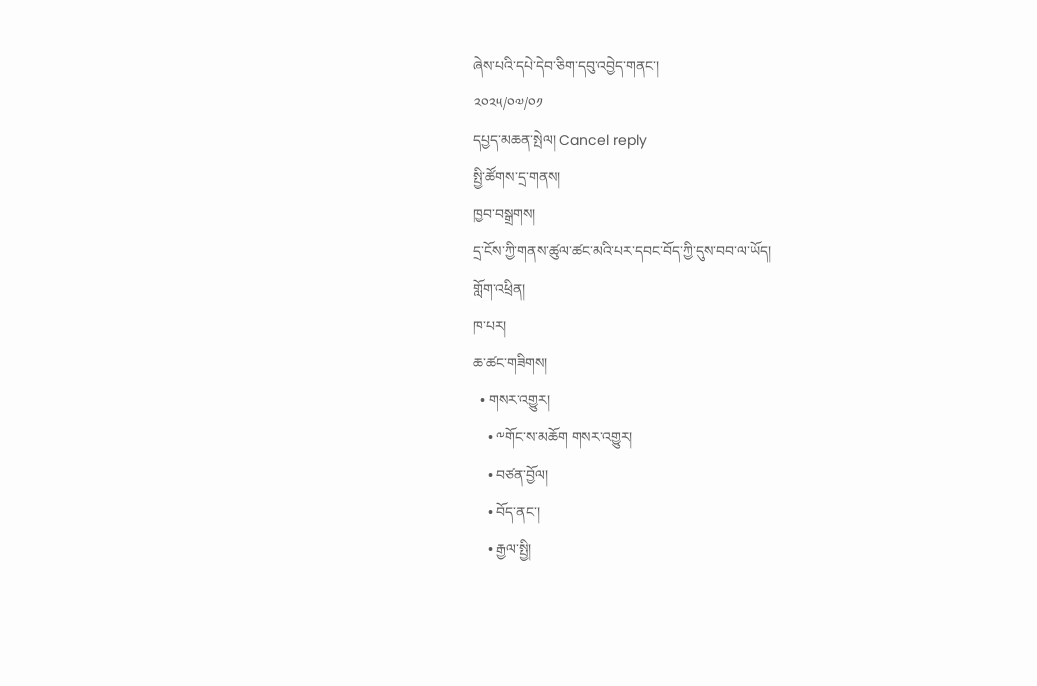ཞེས་པའི་དཔེ་དེབ་ཅིག་དབུ་འབྱེད་གནང་།
༢༠༢༥/༠༧/༠༡
དཔྱད་མཆན་སྤེལ། Cancel reply
སྤྱི་ཚོགས་དྲ་གནས།
ཁྱབ་བསྒྲགས།
དྲ་ངོས་ཀྱི་གནས་ཚུལ་ཚང་མའི་པར་དབང་བོད་ཀྱི་དུས་བབ་ལ་ཡོད།
གློག་འཕྲིན།
ཁ་པར།
ཆ་ཚང་གཟིགས།
  • གསར་འགྱུར།
    • ༸གོང་ས་མཆོག གསར་འགྱུར།
    • བཙན་བྱོལ།
    • བོད་ནང་།
    • རྒྱལ་སྤྱི།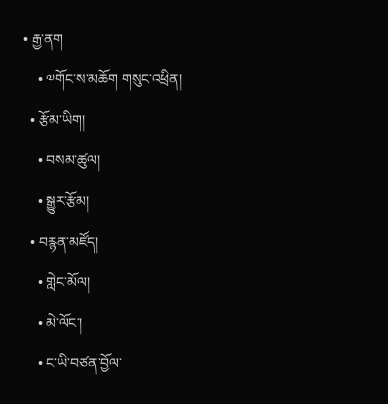• རྒྱ་ནག
    • ༧གོང་ས་མཆོག གསུང་འཕྲིན།
  • རྩོམ་ཡིག།
    • བསམ་ཚུལ།
    • སྒྱུར་རྩོམ།
  • བརྙན་མཛོད།
    • གླེང་མོལ།
    • མེ་ལོང་།
    • ང་ཡི་བཙན་བྱོལ་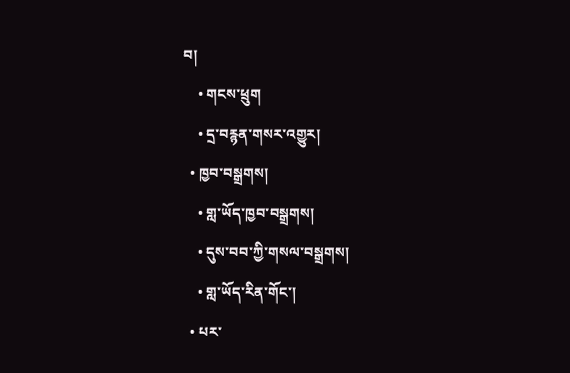བ།
    • གངས་ཕྲུག
    • དྲ་བརྙན་གསར་འགྱུར།
  • ཁྱབ་བསྒྲགས།
    • གླ་ཡོད་ཁྱབ་བསྒྲགས།
    • དུས་བབ་ཀྱི་གསལ་བསྒྲགས།
    • གླ་ཡོད་རིན་གོང་།
  • པར་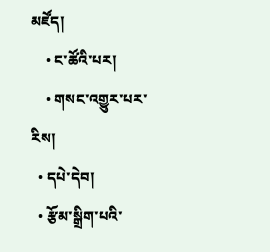མཛོད།
    • ང་ཚོའི་པར།
    • གསང་འགྱུར་པར་རིས།
  • དཔེ་དེབ།
  • རྩོམ་སྒྲིག་པའི་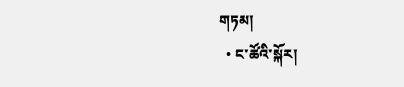གཏམ།
  • ང་ཚོའི་སྐོར།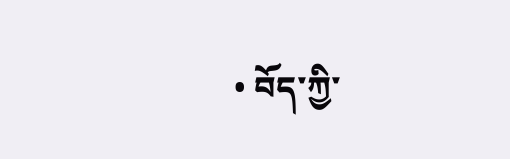• བོད་ཀྱི་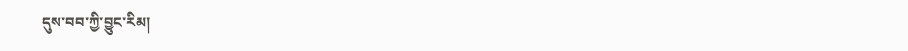དུས་བབ་ཀྱི་བྱུང་རིམ།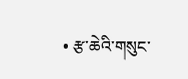• རྩ་ཆེའི་གསུང་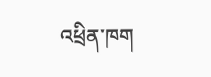འཕྲིན་ཁག